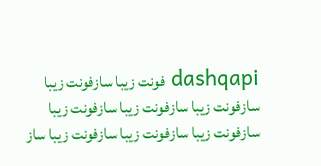dashqapi فونت زیبا سازفونت زیبا سازفونت زیبا سازفونت زیبا سازفونت زیبا سازفونت زیبا سازفونت زیبا سازفونت زیبا ساز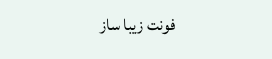فونت زیبا ساز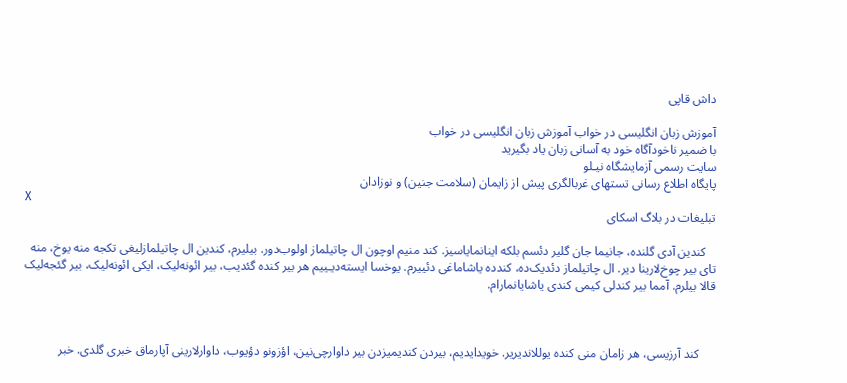داش قاپی

آموزش زبان انگلیسی در خواب آموزش زبان انگلیسی در خواب
با ضمیر ناخودآگاه خود به آسانی زبان یاد بگیرید
سایت رسمی آزمایشگاه نیـلو
پایگاه اطلاع رسانی تستهای غربالگری پیش از زایمان (سلامت جنین) و نوزادان
X
تبلیغات در بلاگ اسکای

   کندین آدی گلنده، جانیما جان گلیر دئسم بلکه اینانمایاسیز. کند منیم اوچون ال چاتیلماز اولوب‌دور. بیلیرم، کندین ال چاتیلمازلیغی تکجه منه یوخ، منه تای بیر چوخ‌لارینا دیر. ال چاتیلماز دئدیک‌ده، کندده یاشاماغی دئییرم. یوخسا ایسته‌دیـییم هر بیر کنده گئدیب، بیر ائونه‌لیک، ایکی ائونه‌لیک، بیر گئجه‌لیک قالا بیلرم. آمما بیر کندلی کیمی کندی یاشایانمارام.



     کند آرزیسی، هر زامان منی کنده یوللاندیریر. خویدایدیم، بیردن کندیمیزدن بیر داوارچی‌نین، اؤزونو دؤیوب، داوارلارینی آپارماق خبری گلدی. خبر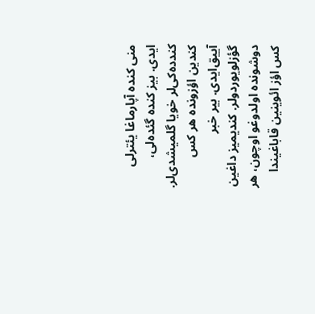منی کنده آپارماغا یئترلی ایدی. بیز کنده گئده‌لی، کند‌ده‌کی‌لر خویا گلمیشدی‌لر. کندین اؤزونده هر کس آییق‌ایدی. بیر خبر گؤزلویوردولر. کندیمیز داغین دوشونده اولدوغو اوچون، هر کس اؤز ائوینین قاباغیندا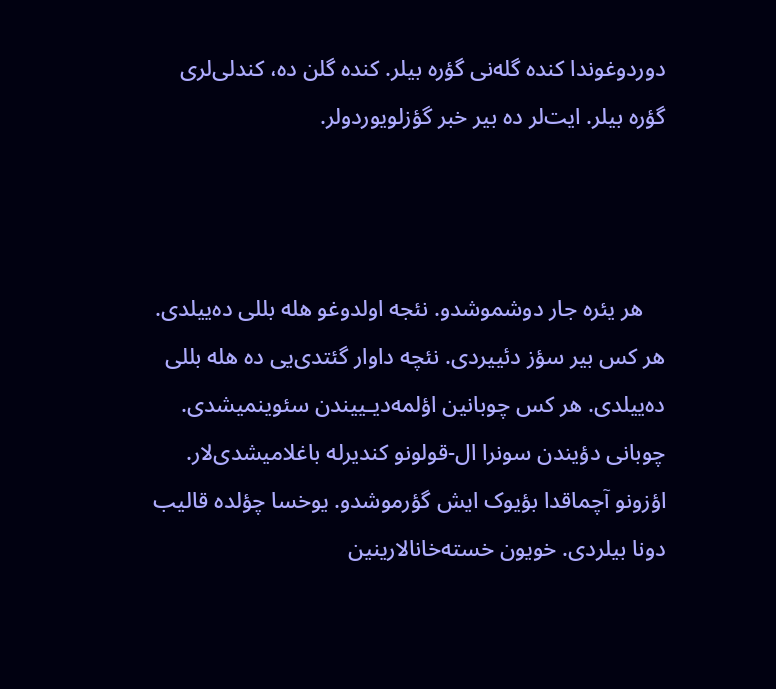دوردوغوندا کنده گله‌نی گؤره بیلر. کنده گلن ده، کندلی‌لری گؤره بیلر. ایت‌لر ده بیر خبر گؤزلویوردولر.



    هر یئره جار دوشموشدو. نئجه اولدوغو هله بللی ده‌ییلدی. هر کس بیر سؤز دئییردی. نئچه داوار گئتدی‌یی ده هله بللی ده‌ییلدی. هر کس چوبانین اؤلمه‌دیـییندن سئوینمیشدی. چوبانی دؤیندن سونرا ال-قولونو کندیرله باغلامیشدی‌لار. اؤزونو آچماقدا بؤیوک ایش گؤرموشدو. یوخسا چؤلده قالیب دونا بیلردی. خویون خسته‌خانالارینین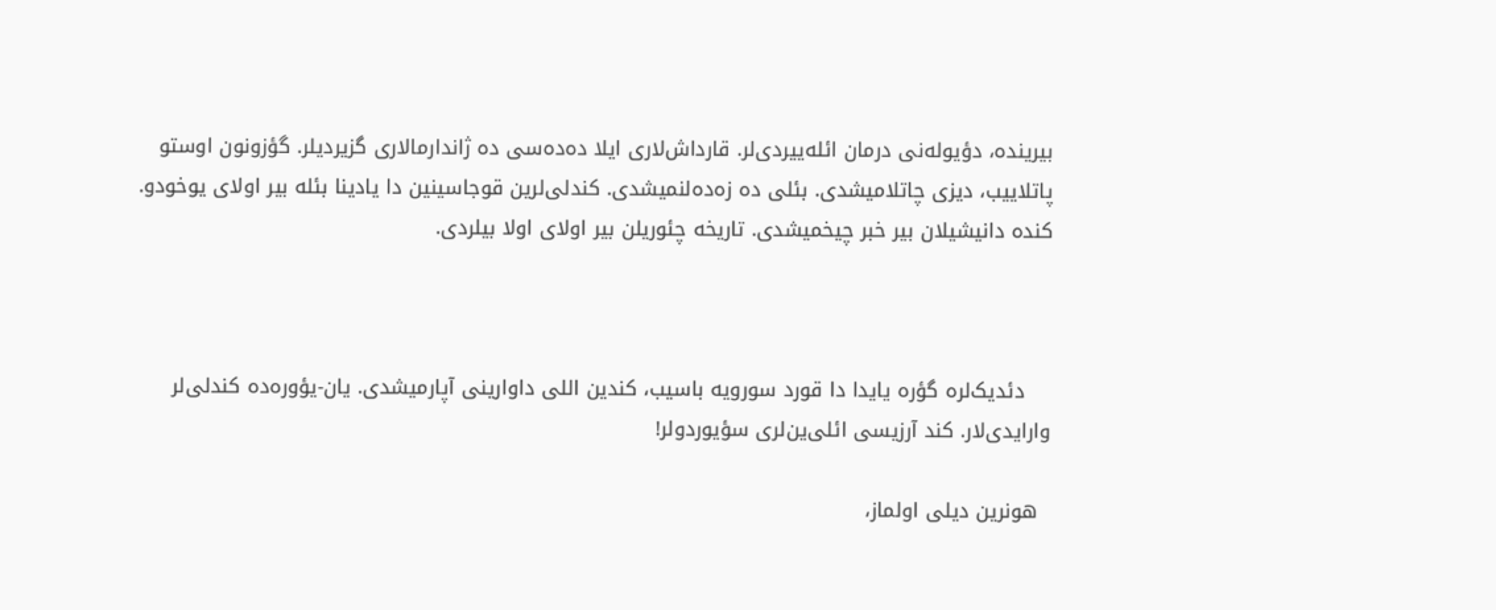بیرینده، دؤیوله‌‌نی درمان ائله‌ییردی‌لر. قارداش‌لاری ایلا ده‌ده‌سی ده ژاندارمالاری گزیردیلر. گؤزونون اوستو پاتلاییب، دیزی چاتلامیشدی. بئلی ده زه‌ده‌لنمیشدی. کندلی‌لرین قوجاسینین دا یادینا بئله بیر اولای یوخودو. کنده دانیشیلان بیر خبر چیخمیشدی. تاریخه چئوریلن بیر اولای اولا بیلردی.



    دئدیک‌لره گؤره یایدا دا قورد سورویه باسیب، کندین اللی داوارینی آپارمیشدی. یان-یؤوره‌ده کندلی‌لر وارایدی‌لار. کند آرزیسی ائلی‌ین‌لری سؤیوردولر!

  هونرین دیلی اولماز،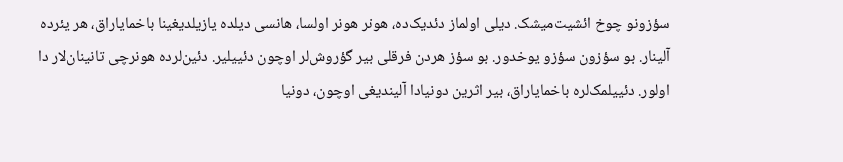سؤزونو چوخ ائشیت‌میشک. دیلی اولماز دئدیک‌ده، هونر هونر اولسا، هانسی دیلده یازیلدیغینا باخمایاراق، هر یئرده آلینار. بو سؤزون سؤزو یوخدور. بو سؤز هردن فرقلی بیر گؤروش‌لر اوچون دئییلیر. دئین‌لر‌ده هونرچی‌ تانینان‌لار دا اولور. دئییلمک‌لره باخمایاراق، بیر اثرین دونیادا آلیندیغی اوچون، دونیا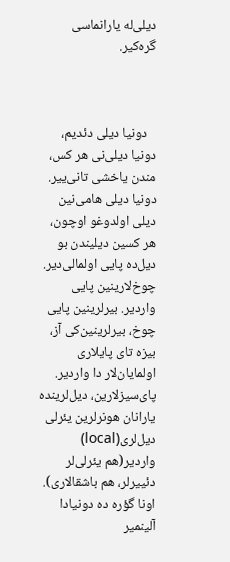دیلی‌له‌ یارانماسی گره‌کیر.



   دونیا دیلی دئدیم، دونیا دیلی‌نی هر کس، مندن یاخشی تانی‌ییر. دونیا دیلی هامی‌نین دیلی اولدوغو اوچون، هر کسین دیلیندن بو دیل‌ده پایی اولمالی‌دیر. چوخ‌لارینین پایی واردیر. بیرلرینین پایی چوخ، بیرلرینین‌کی آز، بیزه تای پایلاری اولمایان‌لار دا واردیر. پای‌سیزلارین، دیل‌لرینده یارانان‌ هونر‌لرین یئرلی دیل‌لری(local) واردیر(هم یئرلی‌لر دئییرلر، هم باشقالاری). اونا گؤره ده دونیادا آلینمیر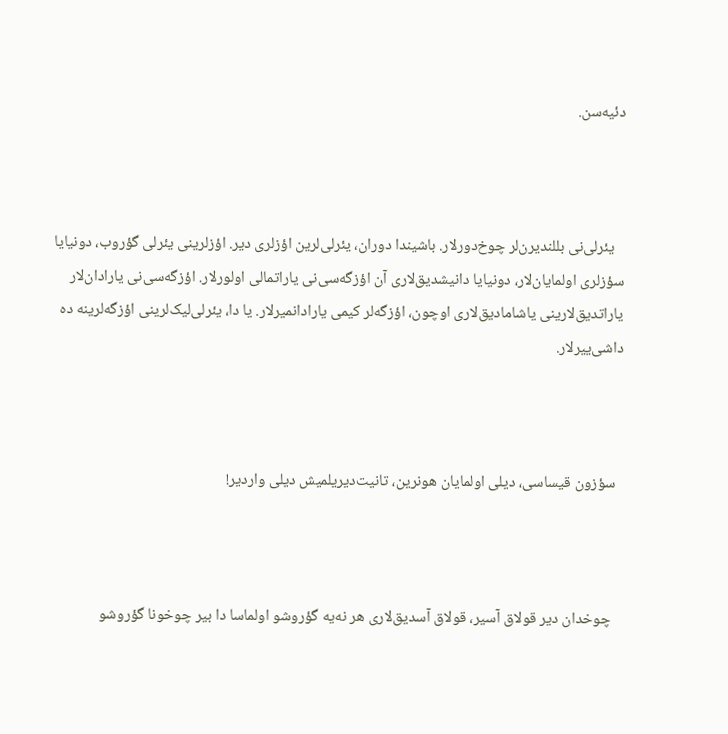دئیه‌سن.



   یئرلی‌نی بللندیرن‌لر چوخ‌دورلار. باشیندا دوران‌، یئرلی‌لرین اؤزلری دیر. اؤزلرینی یئرلی گؤروب، دونیا‌یا سؤزلری اولمایان‌لار، دونیایا دانیشدیق‌لاری آن اؤزگه‌سی‌نی یاراتمالی اولورلار. اؤزگه‌سی‌نی یارادان‌لار یاراتدیق‌لارینی یاشامادیق‌لاری اوچون، اؤزگه‌لر کیمی یارادانمیرلار. یا دا، یئرلی‌لیک‌لرینی اؤزگه‌لرینه ده داشی‌ییرلار.



  سؤزون قیساسی، دیلی اولمایان هونرین، تانیت‌دیریلمیش دیلی واردیر!



   چوخدان دیر قولاق آسیر، قولاق آسدیق‌لاری هر نه‌‌یه گؤروشو اولماسا دا بیر چوخونا گؤروشو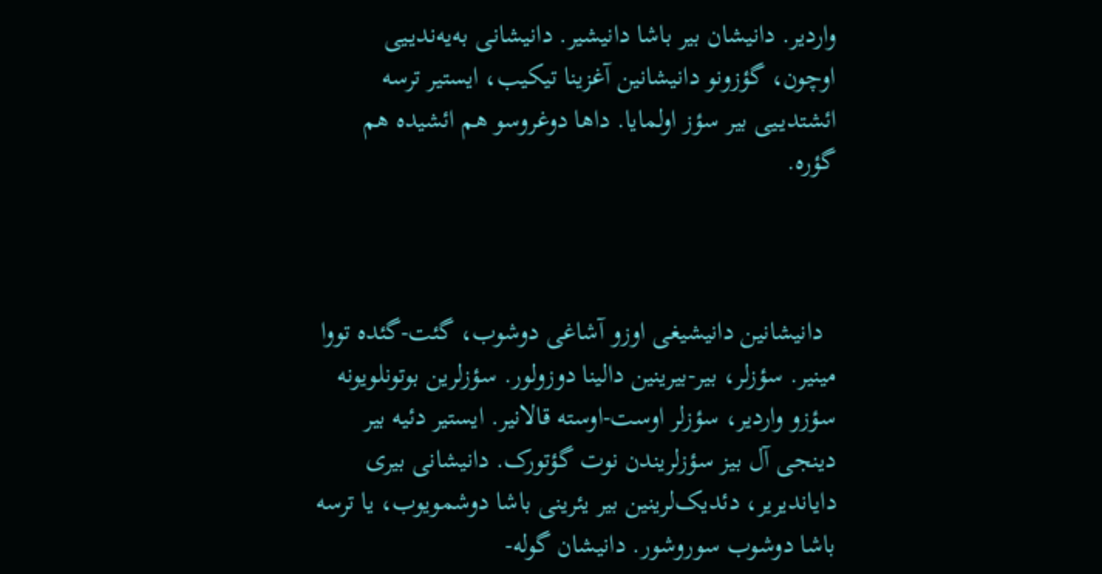واردیر. دانیشان بیر باشا دانیشیر. دانیشانی به‌یه‌ندیـیی اوچون، گؤزونو دانیشانین آغزینا تیکیب، ایستیر ترسه ائشتد‌یـیی بیر سؤز اولمایا. داها دوغروسو هم ائشیده هم گؤره.



  دانیشانین دانیشیغی اوزو آشاغی دوشوب، گئت-گئده تووا مینیر. سؤزلر، بیر-بیرینین دالینا دوزولور. سؤزلرین بوتونلویونه سؤزو واردیر، سؤزلر اوست-اوسته قالانیر. ایستیر دئیه بیر دینجی آل بیز سؤزلریندن نوت گؤتورک. دانیشانی بیری دایاندیریر، دئدیک‌لرینین بیر یئرینی باشا دوشمویوب، یا ترسه باشا دوشوب سوروشور. دانیشان گوله-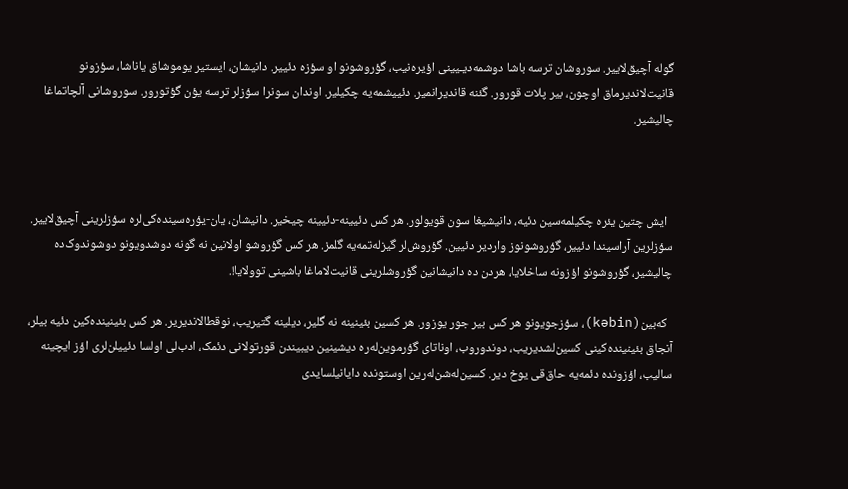گوله آچیق‌لاییر. سوروشان ترسه باشا دوشمه‌دیـیینی اؤیره‌نیب، گؤروشونو او سؤزه دئییر. دانیشان، ایستیر یوموشاق یاناشا، سؤزونو قانیت‌لاندیرماق اوچون، بیر پلات قورور. گئنه قاندیرانمیر. دئییشمه‌یه چکیلیر. اوندان سونرا سؤزلر ترسه یؤن گؤتورور. سوروشانی آلچاتماغا چالیشیر.



  ایش چتین یئره چکیلمه‌سین دئیه، دانیشیغا سون قویولور. هر کس دئیینه-دئیینه چیخیر. دانیشان، یان-یؤره‌سینده‌کی‌لره سؤزلرینی آچیق‌لاییر. سؤزلرین آراسیندا دئییر، گؤروشونوز واردیر دئیین. گؤروش‌لر گیزله‌تمه‌یه گلمز. هر کس گؤروشو اولانین نه گونه دوشدویونو دوشوندوک‌ده چالیشیر، گؤروشونو اؤزونه ساخلایا، هردن ده دانیشانین گؤرو‌شلرینی قانیت‌لاماغا باشینی توولایا!.

  که‌بین(kəbin)، سؤزجویونو هر کس بیر جور یوزور. هر کسین بئینینه نه گلیر، دیلینه گتیریب، نوقطالاندیریر. هر کس بئینینده‌کین دئیه بیلر، آنجاق بئینینده‌کینی کسین‌لشدیریب، دوندوروب، اوناتای گؤرموین‌له‌ره دیشینین دیبیندن قورتولانی دئمک، ادب‌لی اولسا دئییلن‌لری اؤز ایچینه سالیب، اؤزونده دئمه‌یه حاق‌قی یوخ دیر. کسین‌له‌شن‌له‌رین اوستونده دایانیلسایدی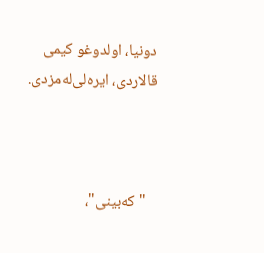دونیا، اولدوغو کیمی قالاردی، ایره‌لی‌له‌مزدی.



   "که‌بینی"،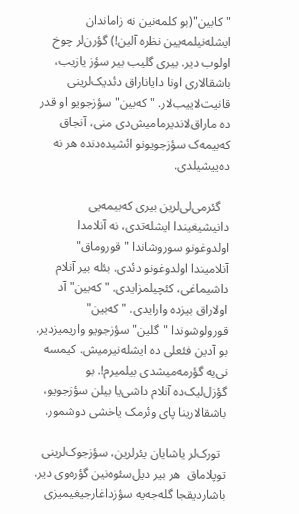"کابین"(بو کلمه‌نین نه زاماندان ایشله‌نیلمه‌یین نظره آلین!) گؤرن‌لر چوخ اولوب‌ دیر. بیری گلیب بیر سؤز یازیب، باشقالاری اونا دایاناراق دئدیک‌لرینی قانیت‌لاییب‌لار. "که‌بین" سؤزجویو او قدر ده ماراق‌لاندیرمامیش‌دی منی، آنجاق که‌بیمه‌ک سؤزجویونو ائشیده‌دنده هر نه ده‌ییشیلدی.

   گئرمی‌لی‌لرین بیری که‌بیمه‌یی دانیشیغیندا ایشله‌تدی، نه آنلامدا اولدوغونو سوروشاندا "قوروماق" آنلامیندا اولدوغونو دئدی. بئله بیر آنلام داشیماغی، کئچیلمزایدی. "که‌بین" آد اولاراق بیزده وارایدی. "که‌بین" قورولوشوندا "گلین" سؤزجویو واریمیزدیر. بو آدین فئعلی ده ایشله‌نیرمیش. کیمسه نی‌یه گؤرمه‌میشدی بیلمیرم!. بو گؤزل‌لیک‌ده آنلام داشی‌یا بیلن سؤزجویو، باشقالارینا پای وئرمک یاخشی دوشمور.

  تورک‌لر یاشایان یئرلرین، سؤزجوک‌لرینی توپلاماق  هر بیر دیل‌سئوه‌نین گؤره‌وی دیر. باشاردیقجا گله‌جه‌یه سؤزداغارجیغیمیزی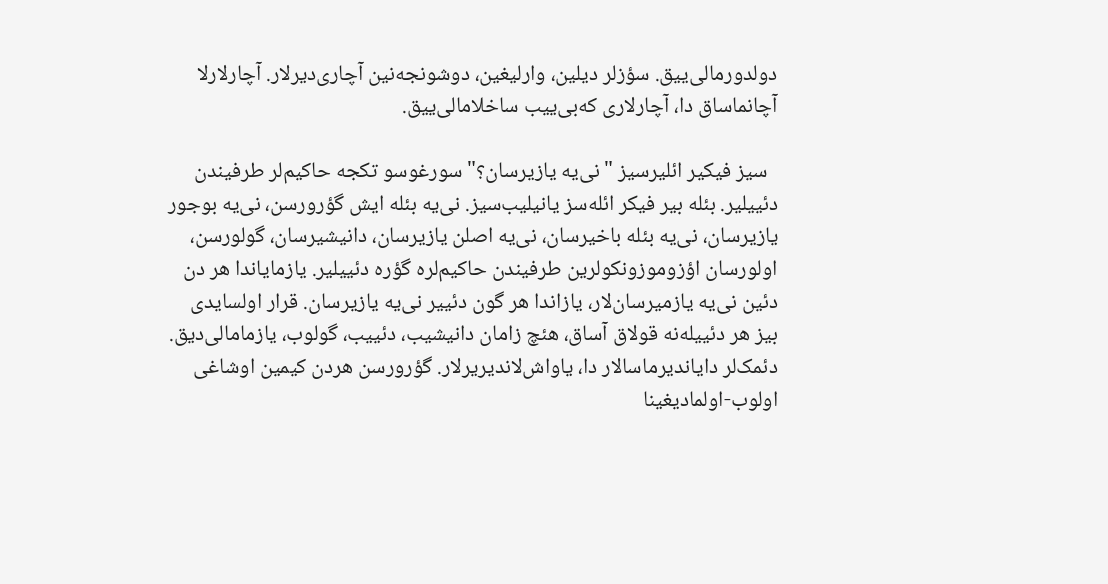دولدورمالی‌ییق. سؤزلر دیلین، وارلیغین، دوشونجه‌نین آچاری‌دیرلار. آچارلارلا آچانماساق دا، آچارلاری که‌بی‌ییب ساخلامالی‌ییق.

  سیز فیکیر ائلیرسیز "نی‌یه یازیرسان؟" سورغوسو تکجه حاکیم‌لر طرفیندن دئییلیر. بئله بیر فیکر ائله‌سز یانیلیب‌سیز. نی‌یه بئله ایش گؤرورسن، نی‌یه بوجور یازیرسان، نی‌یه بئله باخیرسان، نی‌یه اصلن یازیرسان، دانیشیرسان، گولورسن، اولورسان اؤزوموزونکولرین طرفیندن حاکیم‌لره گؤره دئییلیر. یازمایاندا هر دن دئین نی‌یه یازمیرسان‌لار، یازاندا هر گون دئییر نی‌یه یازیرسان. قرار اولسایدی بیز هر دئییله‌نه قولاق آساق، هئچ زامان دانیشیب، دئییب، گولوب، یازمامالی‌دیق. دئمک‌لر دایاندیرماسالار دا، یاواش‌لاندیریرلار. گؤرورسن هردن کیمین اوشاغی اولوب-اولمادیغینا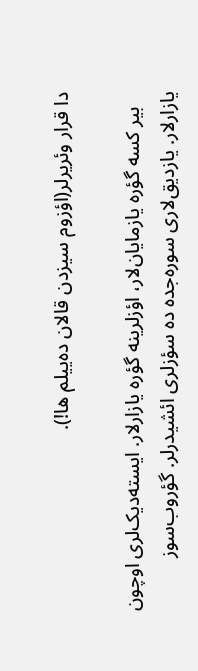دا قرار وئریرلر(اؤزوم سیزدن قالان ده‌ییلم ها!).

   بیر کسه گؤره یازمایان‌لار، اؤزلرینه گؤره یازارلار. ایسته‌دیک‌لری اوچون یازارلار. یازدیق‌لاری سوره‌جده ده سؤزلری ائشیدرلر. گؤروب‌سوز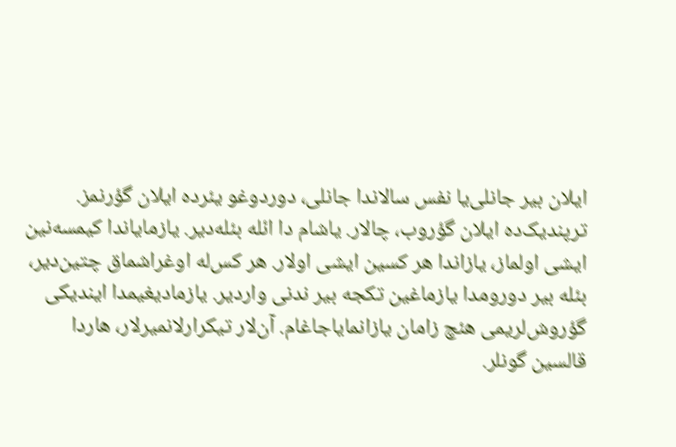ایلان بیر جانلی‌یا نفس سالاندا جانلی، دوردوغو یئرده ایلان گؤرنمز. ترپندیک‌ده ایلان گؤروب، چالار. یاشام‌ دا ائله بئله‌دیر. یازمایاندا کیمسه‌نین ایشی اولماز، یازاندا هر کسین ایشی اولار. هر کس‌له اوغراشماق چتین‌دیر، بئله بیر دورومدا یازماغین تکجه بیر ندنی واردیر. یازمادیغیمدا ایندیکی گؤروش‌لریمی هئچ زامان یازانمایاجاغام. آن‌لار تیکرارلانمیرلار، هاردا قالسین گونلر.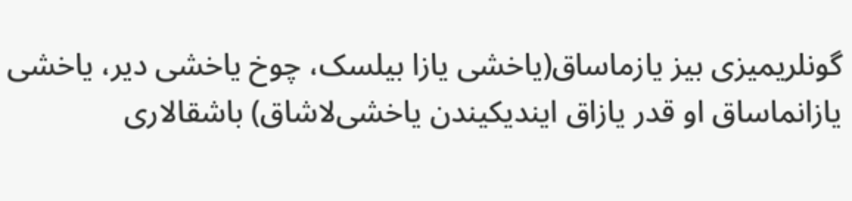گونلریمیزی بیز یازماساق(یاخشی یازا بیلسک، چوخ یاخشی دیر، یاخشی یازانماساق او قدر یازاق ایندیکیندن یاخشی‌لاشاق) باشقالاری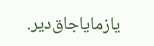یازمایاجاق‌دیر.